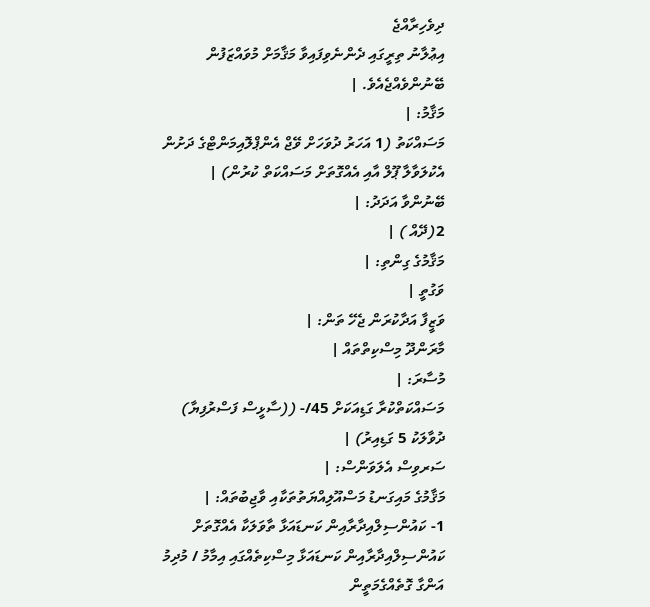ދިވެހިރާއްޖެ
އިޢުލާނު ތިރީގައި ދެންނެވިފައިވާ މަޤާމަށް މުވައްޒަފުން ބޭނުންވެއްޖެއެވެ. |
މަޤާމު: |
މަސައްކަތު (1 އަހަރު ދުވަހަށް ވޭޖް އެންޕްލޮއިމަންޓްގެ ދަށުން އެކުލަވާލާ ޕޫލް އާއި އެއްގޮތަށް މަސައްކަތް ކުރުން) |
ބޭނުންވާ އަދަދު: |
2(ދޭއް ) |
މަޤާމުގެ ގިންތި: |
ވަގުތީ |
ވަޒީފާ އަދާކުރަން ޖެހޭ ތަން: |
މާރަންދޫ މިސްކިތްތައް |
މުސާރަ: |
މަސައްކަތްކުރާ ގަޑިއަކަށް 45/- ((ސާޅީސް ފަސްރުފިޔާ) ދުވާލަކު 5 ގަޑިއިރު) |
ސަރވިސް އެލަވަންސް: |
މަޤާމުގެ މައިގަނޑު މަސްއޫލިއްޔަތުތަކާއި ވާޖިބުތައް: |
1- ކައުންސިލްއިދާރާއިން ކަނޑައަޅާ ތާވަލަކާ އެއްގޮތަށް ކައުންސިލްއިދާރާއިން ކަނޑައަޅާ މިސްކިތެއްގައި އިމާމު / މުދިމު އަންގާ ގޮތެއްގެމަތީން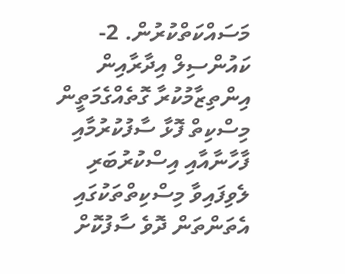މަސައްކަތްކުރުން. 2- ކައުންސިލް އިދާރާއިން އިންތިޒާމުކުރާ ގޮތެއްގެމަތީން މިސްކިތް ފޮޅާ ސާފުކުރުމާއި ފާހާނާއާއި އިސްކުރުބަރި ލެވިފައިވާ މިސްކިތްތަކުގައި އެތަންތަން ދޮވެ ސާފުކޮށް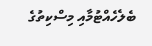ބެލެހެއްޓުމާއި މިސްކިތުގެ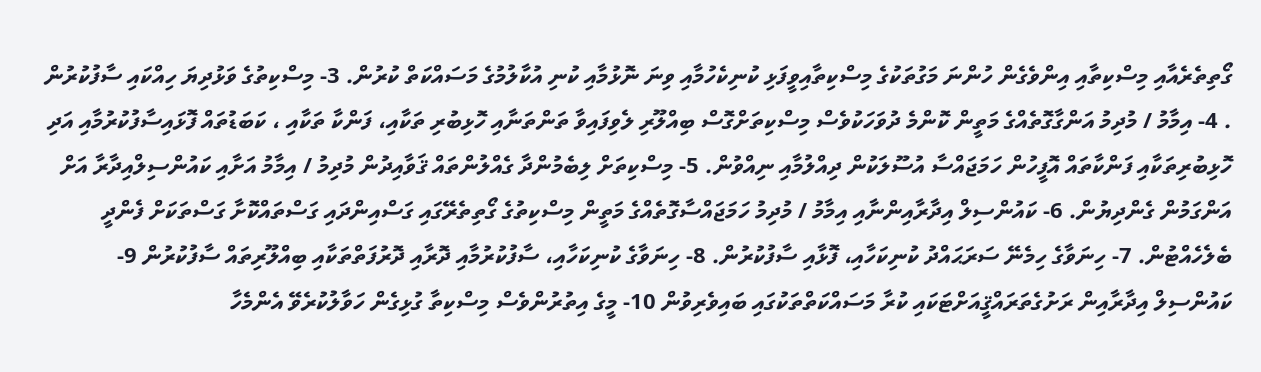ގޯތިތެރެއާއި މިސްކިތާއި އިންވެގެން ހުންނަ މަގުތަކުގެ މިސްކިތާއިވީފަޅި ކުނިކެހުމާއި ވިނަ ނޮޅުމާއި ކުނި އުކާލުމުގެ މަސައްކަތް ކުރުން. 3- މިސްކިތުގެ ވަޅުދިޔަ ހިއްކައި ސާފުކުރުން . 4- އިމާމު / މުދިމު އަންގާގޮތެއްގެ މަތީން ކޮންމެ ދުވަހަކުވެސް މިސްކިތަށްގޮސް ބިއްލޫރި ލެވިފައިވާ ތަންތަނާއި ހޮޅިބުރި ތަކާއި، ފަންކާ ތަކާއި ، ކަބަޑުތައް ފޮޅައިސާފުކުރުމާއި އަދި ހޮޅިބުރިތަކާއި ފަންކާތައް އޮފީހުން ހަމަޖައްސާ އުސޫލަކުން ދިއްލުމާއި ނިއްވުން. 5- މިސްކިތަށް ލިބެމުންދާ ގެއްލުންތައް ޤަވާއިދުން މުދިމު / އިމާމު އަށާއި ކައުންސިލްއިދާރާ އަށް އަންގަމުން ގެންދިޔުން. 6- ކައުންސިލް އިދާރާއިންނާއި އިމާމު / މުދިމު ހަމަޖައްސާގޮތެއްގެ މަތީން މިސްކިތުގެ ގޯތިތެރޭގައި ގަސްއިންދައި ގަސްތައްކޮށާ ގަސްތަކަށް ފެންދީ ބެލެހެއްޓުން. 7- ހިނަވާގެ ހިމެނޭ ސަރަޙައްދު ކުނިކަހާއި، ފޮޅާއި ސާފުކުރުން. 8- ހިނަވާގެ ކުނިކަހާއި، ސާފުކުރުމާއި ދޮރާއި ދޮރުފަތްތަކާއި ބިއްލޫރިތައް ސާފުކުރުން 9- ކައުންސިލް އިދާރާއިން ރަށުގެތަރައްޤީއަށްޓަކައި ކުރާ މަސައްކަތްތަކުގައި ބައިވެރިވުން 10- މީގެ އިތުރުންވެސް މިސްކިތާ ގުޅިގެން ހަވާލުކުރެވޭ އެންމެހާ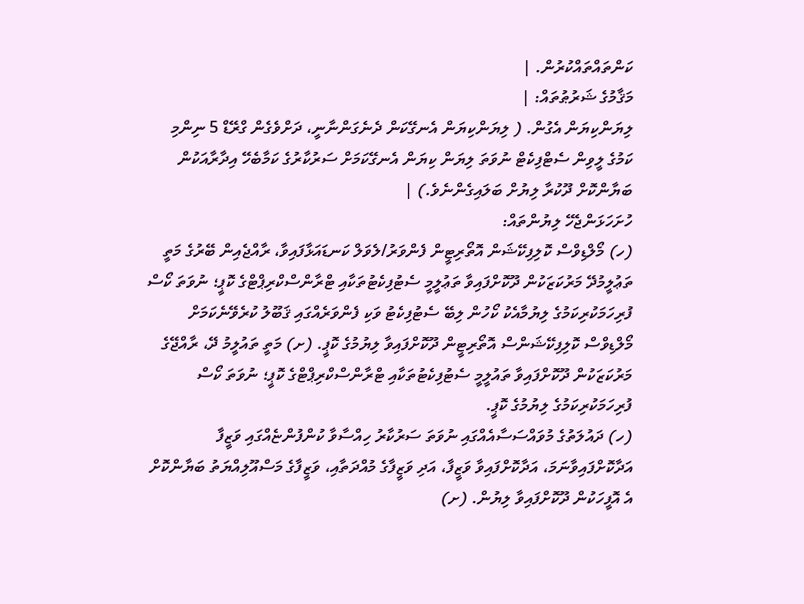ކަންތައްތައްކުރުން. |
މަޤާމުގެ ޝަރުޠުތައް: |
ލިޔަންކިޔަން އެގުން. ( ލިޔަންކިޔަން އެނގޭކަން ދެނެގަންނާނީ، ދަށްވެގެން ގްރޭޑް 5 ނިންމި ކަމުގެ ލީވިން ސެޓްފިކެޓް ނުވަތަ ލިޔަން ކިޔަން އެނގޭކަމަށް ސަރުކާރުގެ ކަމާބެހޭ އިދާރާއަކުން ބަޔާންކޮށް ދޫކުރާ ލިޔުށް ބަލައިގެންނެވެ.) |
ހުށަހަޅަންޖެހޭ ލިޔުންތައް:
(ހ) މޯލްޑިވްސް ކޮލިފިކޭޝަން އޮތޯރިޓީން ފެންވަރު/ލެވަލް ކަނޑައަޅާފައިވާ، ރާއްޖެއިން ބޭރުގެ މަތީ ތަޢުލީމުދޭ މަރުކަޒަކުން ދޫކޮށްފައިވާ ތަޢުލީމީ ސެޓުފިކެޓުތަކާއި ޓްރާންސްކްރިޕްޓްގެ ކޮޕީ؛ ނުވަތަ ކޯސް ފުރިހަމަކުރިކަމުގެ ލިޔުމާއެކު ކޯހުން ލިބޭ ސެޓުފިކެޓު ވަކި ފެންވަރެއްގައި ޤަބޫލު ކުރެވޭނެކަމަށް މޯލްޑިވްސް ކޮލިފިކޭޝަންސް އޮތޯރިޓީން ދޫކޮށްފައިވާ ލިޔުމުގެ ކޮޕީ. (ށ) މަތީ ތައުލީމު ދޭ، ރާއްޖޭގެ މަރުކަޒަކުން ދޫކޮށްފައިވާ ތައުލީމީ ސެޓުފިކެޓުތަކާއި ޓްރާންސްކްރިޕްޓްގެ ކޮޕީ؛ ނުވަތަ ކޯސް ފުރިހަމަކުރިކަމުގެ ލިޔުމުގެ ކޮޕީ.
(ހ) ދައުލަތުގެ މުވައްސަސާއެއްގައި ނުވަތަ ސަރުކާރު ހިއްސާވާ ކުންފުންޏެއްގައި ވަޒީފާ އަދާކޮށްފައިވާނަމަ، އަދާކޮށްފައިވާ ވަޒީފާ، އަދި ވަޒީފާގެ މުއްދަތާއި، ވަޒީފާގެ މަސްއޫލިއްޔަތު ބަޔާންކޮށް އެ އޮފީހަކުން ދޫކޮށްފައިވާ ލިޔުން. (ށ)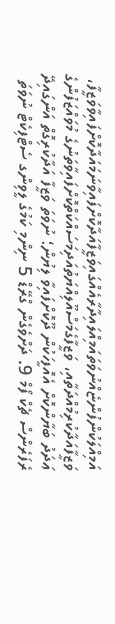އަމިއްލަކުންފުންޏެއްނުވަތައަމިއްލައިދާރާއެއްގައިވަޒީފާއަދާކޮށްފައިވާނަމައަދާކޮށްފައިވާވަޒީފާ، ވަޒީފާއަދާކުރިމުއްދަތާއި، ވަޒީފާގެމަސްއޫލިއްޔަތުއަދިމަސައްކަތްކޮށްފައިވާތަނުގެ މުވައްޒަފުންގެ ޢަދަދު ބަޔާންކޮށް އެއޮފީހަކުން ދޫކޮށްފައިވާ ލިޔުން؛ ނުވަތަ ވަޒީފާ އަދާކުރިގޮތް އަންގައިދޭ ރެފަރެންސް ޗެކް ފޯމް 9. ދަށްވެގެން ގްރޭޑް 5 ނިންމި ކަމުގެ ލީވިންގ ސެޓްފިކެޓް ނުވަތަ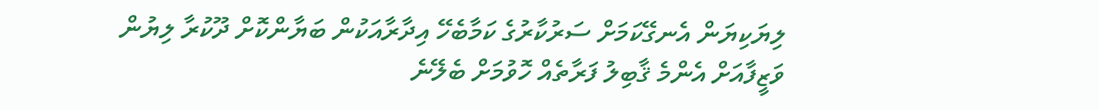ލިޔަކިޔަން އެނގޭކަމަށް ސަރުކާރުގެ ކަމާބެހޭ އިދާރާއަކުން ބަޔާންކޮށް ދޫކުރާ ލިޔުން
ވަޒީފާއަށް އެންމެ ޤާބިލު ފަރާތެއް ހޮވުމަށް ބެލޭނެ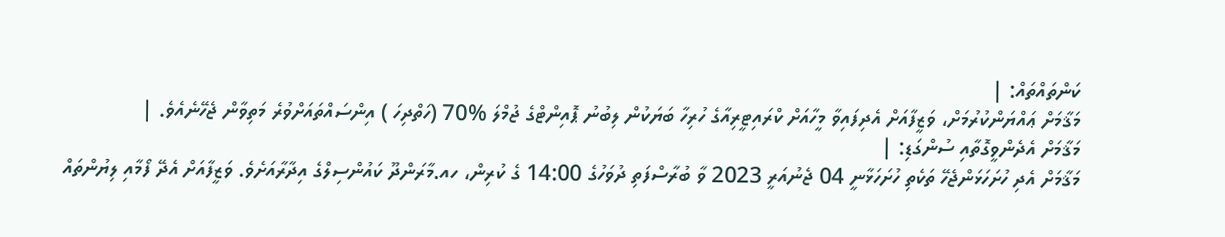ކަންތައްތައް: |
މަޤާމަށް ޢައްޔަންކުރުމަށް، ވަޒީފާއަށް އެދިފައިވާ މީހާއަށް ކްރައިޓީރިއާގެ ހުރިހާ ބަޔަކުން ލިބުނު ޕޮއިންޓްގެ ޖުމްލަ %70 (ހަތްދިހަ ) އިންސައްތައަށްވުރެ މަތިވާން ޖެހޭނެއެވެ. |
މަޤާމަށް އެދެންވީގޮތާއި ސުންގަޑި: |
މަޤާމަށް އެދި ހުށަހަޅަންޖެހޭ ތަކެތި ހުށަހަޅާނީ 04 ޖެނުއަރީ 2023 ވާ ބުރާސްފަތި ދުވަހުގެ 14:00 ގެ ކުރިން، ހއ.މާރަންދޫ ކައުންސިލްގެ އިދާރާއަށެވެ. ވަޒީފާއަށް އެދޭ ފޯމާއި ލިޔުންތައް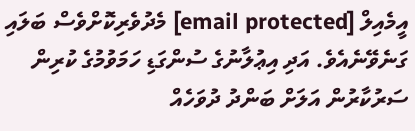އީމެއިލް [email protected] މެދުވެރިކޮށްވެސް ބަލައި ގަނެވޭނެއެވެ. އަދި އިޢުލާނުގެ ސުންގަޑި ހަމަވުމުގެ ކުރިން ސަރުކާރުން އަލަށް ބަންދު ދުވަހެއް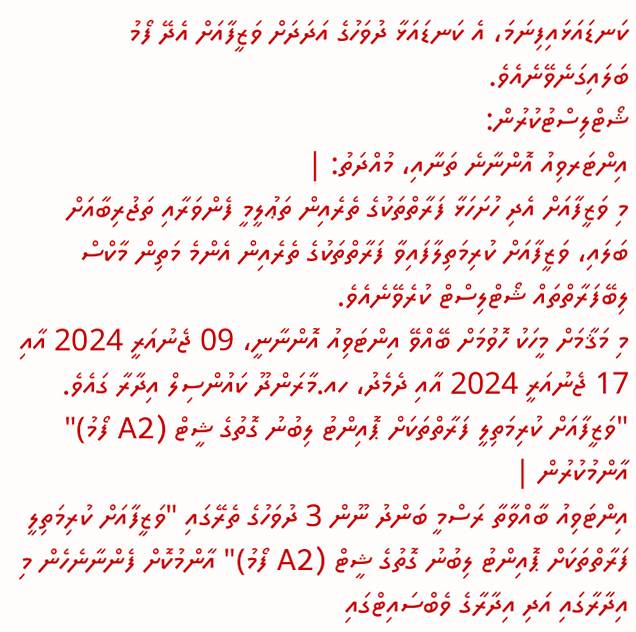ކަނޑައަޅައިފިނަމަ، އެ ކަނޑައަޅާ ދުވަހުގެ އަދަދަށް ވަޒީފާއަށް އެދޭ ފޯމު ބަލައިގަނެވޭނެއެވެ.
ޝޯޓްލިސްޓުކުރުން:
އިންޓަރވިއު އޮންނާނެ ތަނާއި، މުއްދަތު: |
މި ވަޒީފާއަށް އެދި ހުށަހަޅާ ފަރާތްތަކުގެ ތެރެއިން ތަޢުލީމީ ފެންވަރާއި ތަޖުރިބާއަށް ބަލައި، ވަޒީފާއަށް ކުރިމަތިލާފައިވާ ފަރާތްތަކުގެ ތެރެއިން އެންމެ މަތިން މާކްސް ލިބޭފަރާތްތައް ޝޯޓްލިސްޓް ކުރެވޭނެއެވެ.
މި މަޤާމަށް މީހަކު ހޮވުމަށް ބޭއްވޭ އިންޓަވިއު އޮންނާނީ، 09 ޖެނުއަރީ 2024 އާއި 17 ޖެނުއަރީ 2024 އާއި ދެމެދު، ހއ.މާރަންދޫ ކައުންސިލް އިދާރާ ގައެވެ.
"ވަޒީފާއަށް ކުރިމަތިލީ ފަރާތްތަކަށް ޕޮއިންޓު ލިބުނު ގޮތުގެ ޝީޓް (A2 ފޯމު)" އާންމުކުރުން |
އިންޓަވިއު ބާއްވާތާ ރަސްމީ ބަންދު ނޫން 3 ދުވަހުގެ ތެރޭގައި "ވަޒީފާއަށް ކުރިމަތިލީ ފަރާތްތަކަށް ޕޮއިންޓު ލިބުނު ގޮތުގެ ޝީޓް (A2 ފޯމު)" އާންމުކޮށް ފެންނާނެހެން މި އިދާރާގައި އަދި އިދާރާގެ ވެބްސައިޓްގައި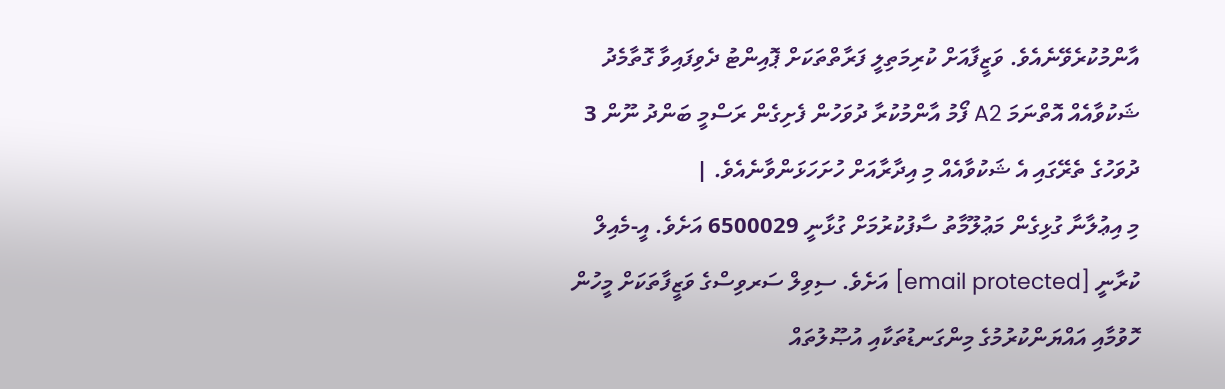އާންމުކުރެވޭނެއެވެ. ވަޒީފާއަށް ކުރިމަތިލީ ފަރާތްތަކަށް ޕޮއިންޓު ދެވިފައިވާ ގޮތާމެދު ޝަކުވާއެއް އޮތްނަމަ A2 ފޯމު އާންމުކުރާ ދުވަހުން ފެށިގެން ރަސްމީ ބަންދު ނޫން 3 ދުވަހުގެ ތެރޭގައި އެ ޝަކުވާއެއް މި އިދާރާއަށް ހުށަހަޅަންވާނެއެވެ. |
މި އިޢުލާނާ ގުޅިގެން މަޢުލޫމާތު ސާފުކުރުމަށް ގުޅާނީ 6500029 އަށެވެ. އީ-މެއިލް ކުރާނީ [email protected] އަށެވެ. ސިވިލް ސަރވިސްގެ ވަޒީފާތަކަށް މީހުން ހޮވުމާއި އައްޔަންކުރުމުގެ މިންގަނޑުތަކާއި އުޞޫލުތައް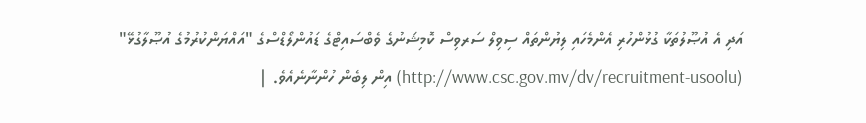އަދި އެ އުޞޫލުތަކާ ގުޅުންހުރި އެންމެހައި ލިޔުންތައް ސިވިލް ސަރވިސް ކޮމިޝަނުގެ ވެބްސައިޓްގެ ޑައުންލޯޑްސްގެ "އައްޔަންކުރުމުގެ އުޞޫލާގުޅޭ" (http://www.csc.gov.mv/dv/recruitment-usoolu) އިން ލިބެން ހުންނާނެއެވެ. |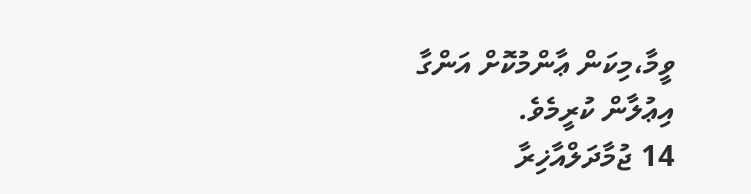ވީމާ،މިކަން ޢާންމުކޮށް އަންގާ އިޢުލާން ކުރީމެވެ.
14 ޖުމާދަލްއާޚިރާ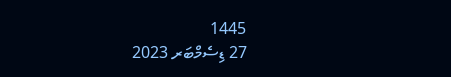1445
27 ޑިސެމްބަރ 2023